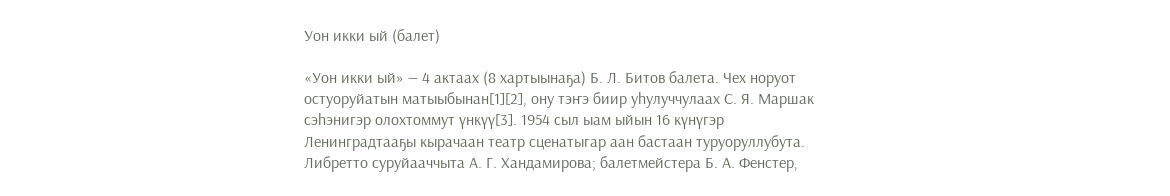Уон икки ый (балет)

«Уон икки ый» — 4 актаах (8 хартыынаҕа) Б. Л. Битов балета. Чех норуот остуоруйатын матыыбынан[1][2], ону тэҥэ биир уһулуччулаах С. Я. Маршак сэһэнигэр олохтоммут үнкүү[3]. 1954 сыл ыам ыйын 16 күнүгэр Ленинградтааҕы кырачаан театр сценатыгар аан бастаан туруоруллубута. Либретто суруйааччыта А. Г. Хандамирова; балетмейстера Б. А. Фенстер,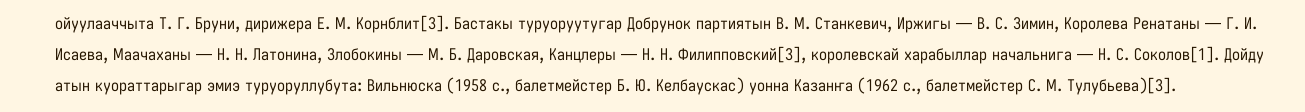ойуулааччыта Т. Г. Бруни, дирижера Е. М. Корнблит[3]. Бастакы туруоруутугар Добрунок партиятын В. М. Станкевич, Иржигы — В. С. Зимин, Королева Ренатаны — Г. И. Исаева, Маачаханы — Н. Н. Латонина, Злобокины — М. Б. Даровская, Канцлеры — Н. Н. Филипповский[3], королевскай харабыллар начальнига — Н. С. Соколов[1]. Дойду атын куораттарыгар эмиэ туруоруллубута: Вильнюска (1958 с., балетмейстер Б. Ю. Келбаускас) уонна Казанҥа (1962 с., балетмейстер С. М. Тулубьева)[3].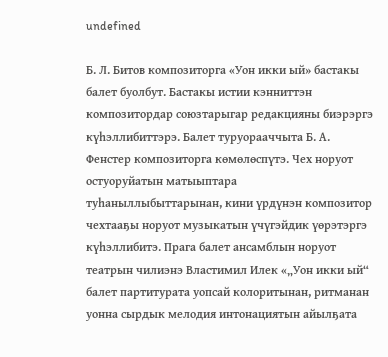undefined

Б. Л. Битов композиторга «Уон икки ый» бастакы балет буолбут. Бастакы истии кэнниттэн композитордар союзтарыгар редакцияны биэрэргэ күһэллибиттэрэ. Балет туруорааччыта Б. А. Фенстер композиторга көмөлөспүтэ. Чех норуот остуоруйатын матыыптара туһаныллыбыттарынан, кини үрдүнэн композитор чехтааҕы норуот музыкатын үчүгэйдик үөрэтэргэ күһэллибитэ. Прага балет ансамблын норуот театрын чилиэнэ Властимил Илек «„Уон икки ый“ балет партитурата уопсай колоритынан, ритманан уонна сырдык мелодия интонациятын айылҕата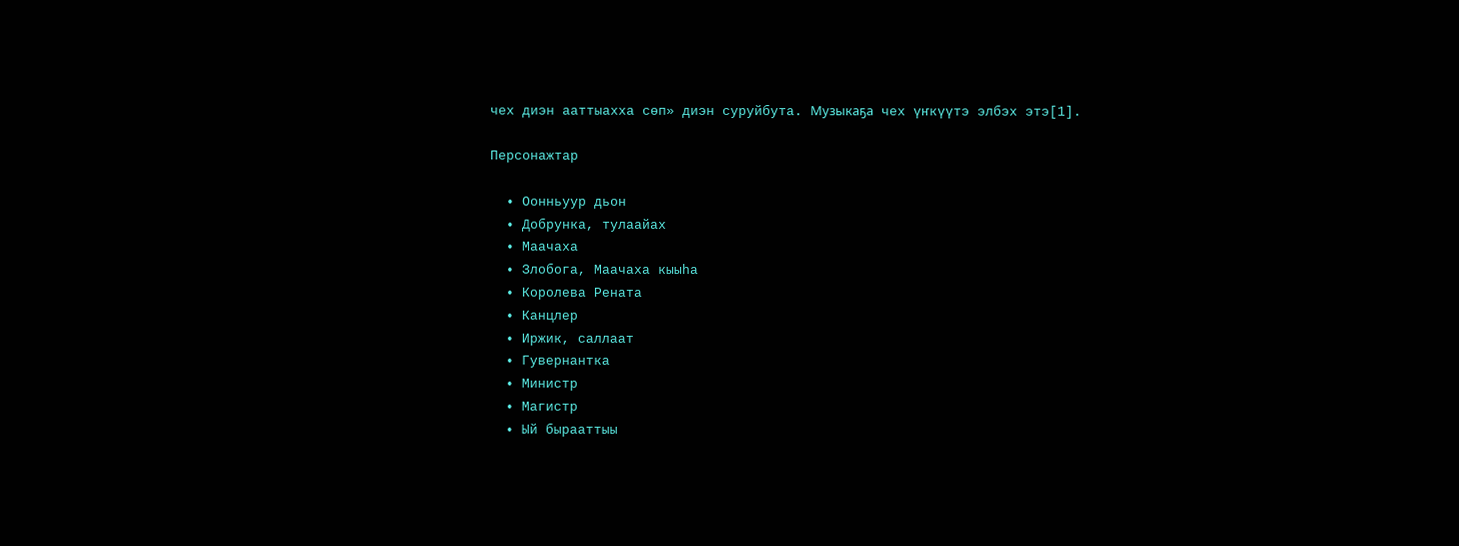чех диэн ааттыахха сөп» диэн суруйбута. Музыкаҕа чех үҥкүүтэ элбэх этэ[1].

Персонажтар

  • Оонньуур дьон
  • Добрунка, тулаайах
  • Маачаха
  • Злобога, Маачаха кыыһа
  • Королева Рената
  • Канцлер
  • Иржик, саллаат
  • Гувернантка
  • Министр
  • Магистр
  • Ый бырааттыы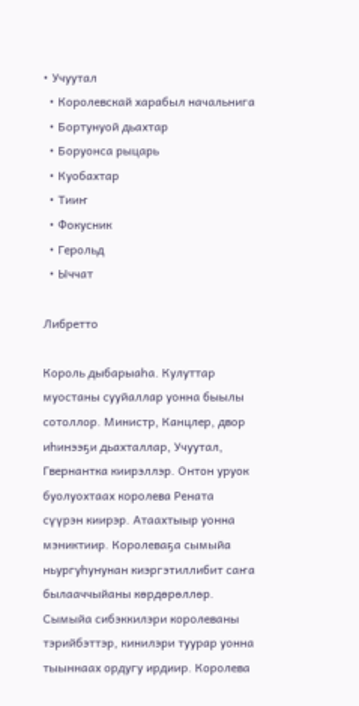• Учуутал
  • Королевскай харабыл начальнига
  • Бортунуой дьахтар
  • Боруонса рыцарь
  • Куобахтар
  • Тииҥ
  • Фокусник
  • Герольд
  • Ыччат

Либретто

Король дыбарыаһа. Кулуттар муостаны сууйаллар уонна быылы сотоллор. Министр, Канцлер, двор иһинээҕи дьахталлар, Учуутал, Гвернантка киирэллэр. Онтон уруок буолуохтаах королева Рената сүүрэн киирэр. Атаахтыыр уонна мэниктиир. Королеваҕа сымыйа ньургуһунунан киэргэтиллибит саҥа былааччыйаны көрдөрөллөр. Сымыйа сибэккилэри королеваны тэрийбэттэр, кинилэри туурар уонна тыыннаах ордугу ирдиир. Королева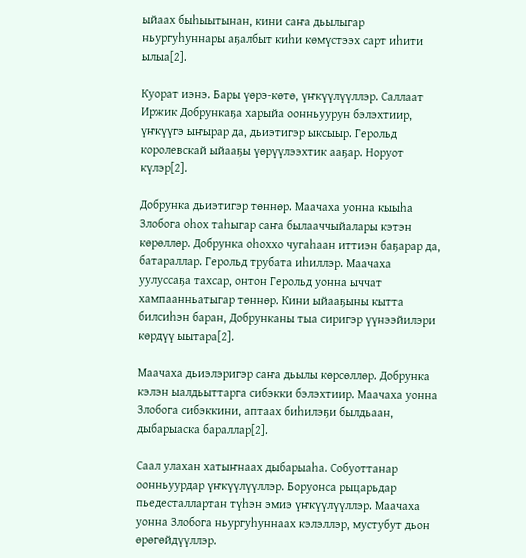ыйаах быһыытынан, кини саҥа дьылыгар ньургуһуннары аҕалбыт киһи көмүстээх сарт иһити ылыа[2].

Куорат иэнэ. Бары үөрэ-көтө, үҥкүүлүүллэр. Саллаат Иржик Добрункаҕа харыйа оонньуурун бэлэхтиир, үҥкүүгэ ыҥырар да, дьиэтигэр ыксыыр. Герольд королевскай ыйааҕы үөрүүлээхтик ааҕар. Норуот күлэр[2].

Добрунка дьиэтигэр төннөр. Маачаха уонна кыыһа Злобога оһох таһыгар саҥа былааччыйалары кэтэн көрөллөр. Добрунка оһоххо чугаһаан иттиэн баҕарар да, батараллар. Герольд трубата иһиллэр. Маачаха уулуссаҕа тахсар, онтон Герольд уонна ыччат хампаанньатыгар төннөр. Кини ыйааҕыны кытта билсиһэн баран, Добрунканы тыа сиригэр үүнээйилэри көрдүү ыытара[2].

Маачаха дьиэлэригэр саҥа дьылы көрсөллөр. Добрунка кэлэн ыалдьыттарга сибэкки бэлэхтиир. Маачаха уонна Злобога сибэккини, аптаах биһилэҕи былдьаан, дыбарыаска бараллар[2].

Саал улахан хатыҥнаах дыбарыаһа. Собуоттанар оонньуурдар үҥкүүлүүллэр. Боруонса рыцарьдар пьедесталлартан түһэн эмиэ үҥкүүлүүллэр. Маачаха уонна Злобога ньургуһуннаах кэлэллэр, мустубут дьон өрөгөйдүүллэр.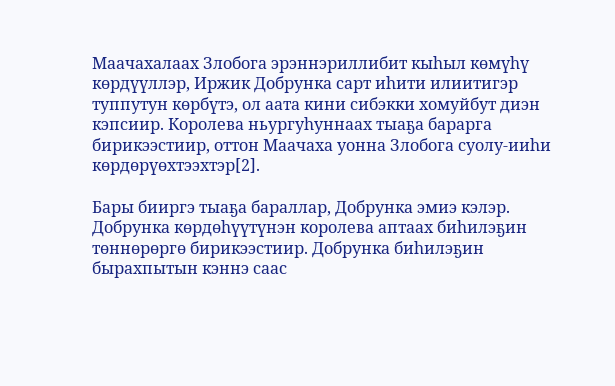Маачахалаах Злобога эрэннэриллибит кыһыл көмүһү көрдүүллэр, Иржик Добрунка сарт иһити илиитигэр туппутун көрбүтэ, ол аата кини сибэкки хомуйбут диэн кэпсиир. Королева ньургуһуннаах тыаҕа барарга бирикээстиир, оттон Маачаха уонна Злобога суолу-ииһи көрдөрүөхтээхтэр[2].

Бары бииргэ тыаҕа бараллар, Добрунка эмиэ кэлэр. Добрунка көрдөһүүтүнэн королева аптаах биһилэҕин төннөрөргө бирикээстиир. Добрунка биһилэҕин бырахпытын кэннэ саас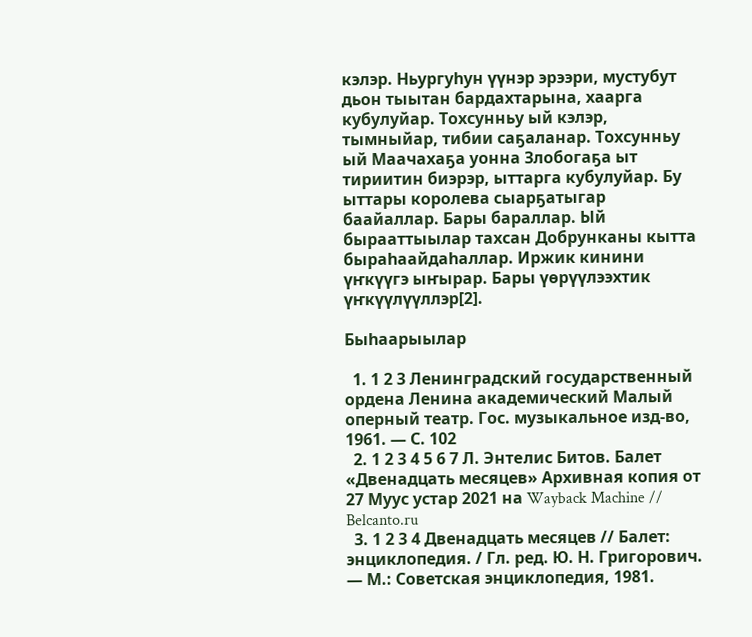кэлэр. Ньургуһун үүнэр эрээри, мустубут дьон тыытан бардахтарына, хаарга кубулуйар. Тохсунньу ый кэлэр, тымныйар, тибии саҕаланар. Тохсунньу ый Маачахаҕа уонна Злобогаҕа ыт тириитин биэрэр, ыттарга кубулуйар. Бу ыттары королева сыарҕатыгар баайаллар. Бары бараллар. Ый бырааттыылар тахсан Добрунканы кытта быраһаайдаһаллар. Иржик кинини үҥкүүгэ ыҥырар. Бары үөрүүлээхтик үҥкүүлүүллэр[2].

Быһаарыылар

  1. 1 2 3 Ленинградский государственный ордена Ленина академический Малый оперный театр. Гос. музыкальное изд-во, 1961. — С. 102
  2. 1 2 3 4 5 6 7 Л. Энтeлиc Битов. Балет «Двенадцать месяцев» Архивная копия от 27 Муус устар 2021 на Wayback Machine // Belcanto.ru
  3. 1 2 3 4 Двенадцать месяцев // Балет: энциклопедия. / Гл. ред. Ю. Н. Григорович. — М.: Советская энциклопедия, 1981.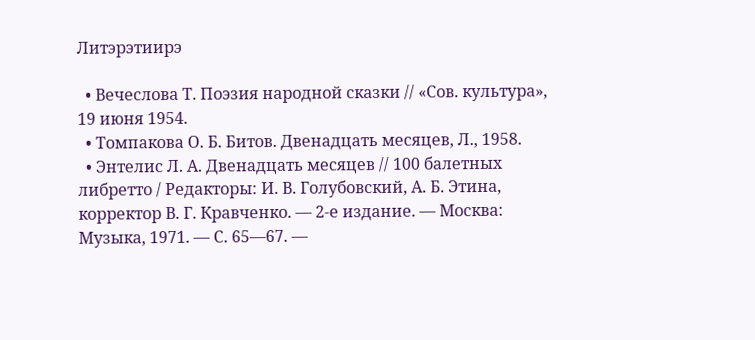Литэрэтиирэ

  • Вечеслова Т. Поэзия народной сказки // «Сов. культура», 19 июня 1954.
  • Томпакова О. Б. Битов. Двенадцать месяцев, Л., 1958.
  • Энтелис Л. А. Двенадцать месяцев // 100 балетных либретто / Редакторы: И. В. Голубовский, А. Б. Этина, корректор В. Г. Кравченко. — 2-е издание. — Москва: Музыка, 1971. — С. 65—67. —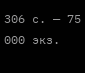306 с. — 75 000 экз.